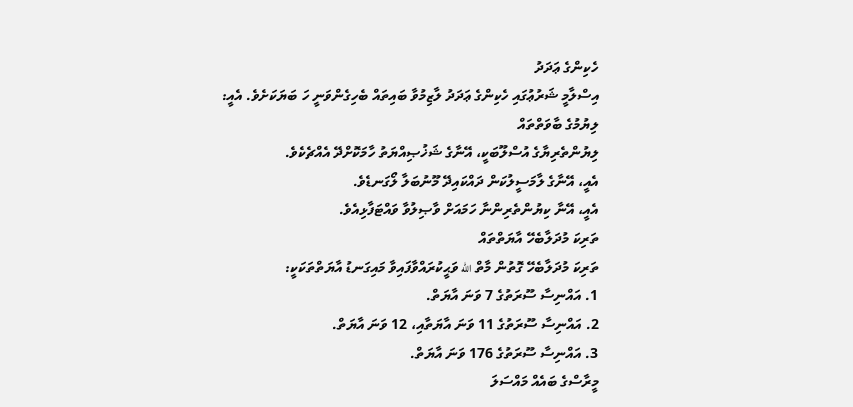ހެކިންގެ ޢަދަދު
އިސްލާމީ ޝަރުޢުގައި ހެކިންގެ ޢަދަދު ލާޒިމުވާ ބައިތައް ބެހިގެންވަނީ ހަ ބަޔަކަށެވެ. އެއީ:
ލިޔުމުގެ ބާވަތްތައް
ލިޔުންތެރިޔާގެ އުސްލޫބަކީ، އޭނާގެ ޝަޚުޞިއްޔަތު ހާމަކޮށްދޭ އެއްޗެކެވެ.
އެއީ، އޭނާގެ ލާމަސީލުކަން ދައްކައިދޭ މޫނުބަލާ ލޯގަނޑެވެ.
އެއީ، އޭނާ ކިޔުންތެރިންނާ ހަމައަށް ވާޞިލުވާ ވައްޓަފާޅިއެވެ.
ތަރިކަ މުދަލާބެހޭ އާޔަތްތައް
ތަރިކަ މުދަލާބެހޭ ގޮތުން މާތް الله ވަޙީކުރައްވާފައިވާ މައިގަނޑު އާޔަތްތަކަކީ:
1. އައްނިސާ ސޫރަތުގެ 7 ވަނަ އާޔަތް.
2. އައްނިސާ ސޫރަތުގެ 11 ވަނަ އާޔަތާއި، 12 ވަނަ އާޔަތް.
3. އައްނިސާ ސޫރަތުގެ 176 ވަނަ އާޔަތް.
މީރާސްގެ ބައެއް މައްސަލަ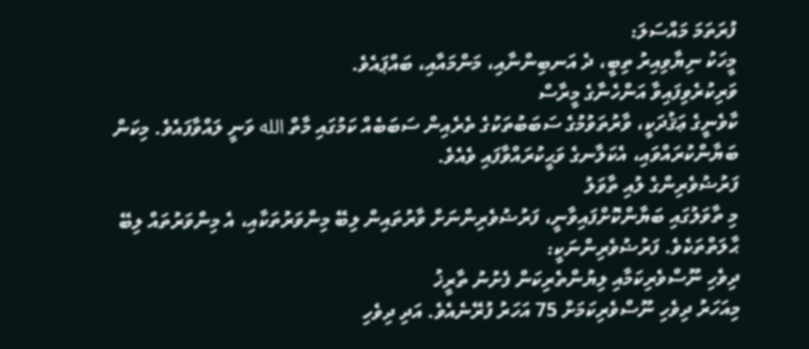ފުރަތަމަ މައްސަލަ:
މީހަކު ނިޔާވިއިރު ތިބީ، ދެ އަނބިންނާއި، މަންމައާއި، ބައްޕައެވެ.
ވަރިކުރެވިފައިވާ އަންހެނާގެ މީރާސް
ކާވެނީގެ ޢަޤުދަކީ، ވާރުތަވުމުގެ ސަބަބުތަކުގެ ތެރެއިން ސަބަބެއް ކަމުގައި މާތް الله ވަނީ ލައްވާފައެވެ. މިކަން ބަޔާންކުރައްވައި، އެކަލާނގެ ވަޙީކުރައްވާފައި ވެއެވެ.
ފަރުޟުވެރިންގެ ލުއި ތާވަލު
މި ތާވަލުގައި ބަޔާންކޮށްފައިވާނީ، ފަރުޟުވެރިންނަށް ވާރުތައިން ލިބޭ މިންވަރުތަކާއި، އެ މިންވަރުތައް ލިބޭ ޙާލަތްތަކެވެ. ފަރުޟުވެރިންނަކީ:
ދިވެހި ނޫސްވެރިކަމާއި ލިޔުންތެރިކަން ފެށުނު ތާރީޚު
މިއަހަރު ދިވެހި ނޫސްވެރިކަމަށް 75 އަހަރު ފުރޭނެއެވެ. އަދި ދިވެހި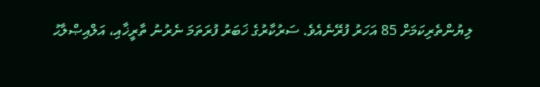ލިޔުންތެރިކަމަށް 85 އަހަރު ފުރޭނެއެވެ. ސަރުކާރުގެ ޚަބަރު ފުރަތަމަ ނެރުނު ތާރީޚާއި، އަލްއިޞްލާޙު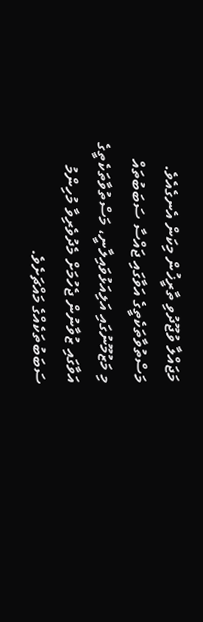މަޖައްލާ ވުޖޫދުވި ތާރީޚުން މިކަން އެނގެއެވެ.
މަސްތުވާތަކެތީގެ އަވާގައި ޖައްސާ ސަބަބުތައް
މި މަޒުމޫނުގައި އަލިއަޅުވައިލާނީ، މަސްތުވާތަކެތީގެ އަވާގައި ޒުވާނުން ޖެހުމަށް މެދުވެރިވާ މުހިންމު ސަބަބުތަކެއްގެ މައްޗަށެވެ.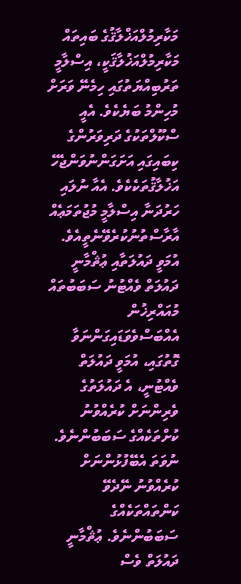މަކާރިމުލްއަޚްލާޤުގެ ބައިތައް
މަކާރިމުލްއަޚުލާޤަކީ، އިސްލާމީ ތަރުބިއްޔަތުގައި ހިމެނޭ ވަރަށް މުހިންމު ބަޔެކެވެ. އެއީ ސްކޫލްތަކުގެ ދަރިވަރުންގެ ކިބައިގައި އަށަގަންނުވަންޖެހޭ އަޚުލާޤުތަކެކެވެ. އެއާ ނުލައި ހަރުދަނާ އިސްލާމީ މުޖުތަމަޢެއް އާރާސްތުނުކުރެވޭނެތީއެވެ.
އުމަވީ ދައުލަތާއި ޢުޘްމާނީ ދައުލަތް ވެއްޓުނު ސަބަބުތައް
މުއައްރިޚުން އެއްބަސްވެވަޑައިގަންނަވާ ގޮތުގައި، އުމަވީ ދައުލަތް ވެއްޓުނީ، އެ ދައުލަތުގެ ވެރިންނަށް ކުރެއްވުނު ކުށްތަކެއްގެ ސަބަބުންނެވެ. ނުވަތަ އެބޭފުޅުންނަށް ކުރެއްވުނު ނޭދެވޭ ކަންތައްތަކެއްގެ ސަބަބުންނެވެ. ޢުޘްމާނީ ދައުލަތް ވެސް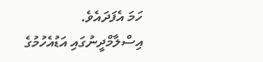ހަމަ އެފަދައެވެ.
އިސްލާމްދީނުގައި އަޑުއެހުމުގެ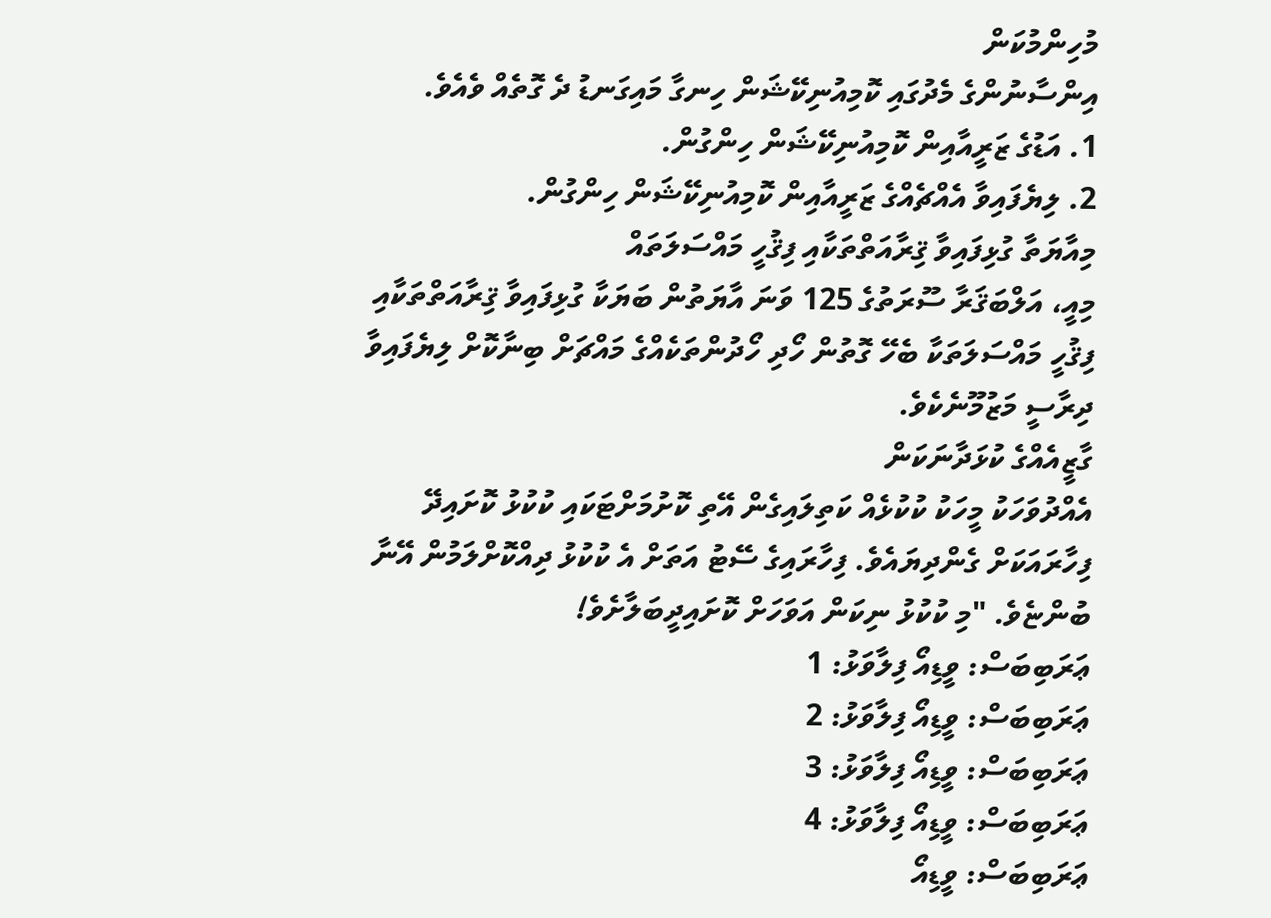މުހިންމުކަން
އިންސާނުންގެ މެދުގައި ކޮމިއުނިކޭޝަން ހިނގާ މައިގަނޑު ދެ ގޮތެއް ވެއެވެ.
1. އަޑުގެ ޒަރީއާއިން ކޮމިއުނިކޭޝަން ހިންގުން.
2. ލިޔެފައިވާ އެއްޗެއްގެ ޒަރީއާއިން ކޮމިއުނިކޭޝަން ހިންގުން.
މިއާޔަތާ ގުޅިފައިވާ ޤިރާއަތްތަކާއި ފިޤުހީ މައްސަލަތައް
މިއީ، އަލްބަޤަރާ ސޫރަތުގެ 125 ވަނަ އާޔަތުން ބަޔަކާ ގުޅިފައިވާ ޤިރާއަތްތަކާއި ފިޤުހީ މައްސަލަތަކާ ބެހޭ ގޮތުން ހޯދި ހޯދުންތަކެއްގެ މައްޗަށް ބިނާކޮށް ލިޔެފައިވާ ދިރާސީ މަޒުމޫނެކެވެ.
ގާޒީއެއްގެ ކުޅަދާނަކަން
އެއްދުވަހަކު މީހަކު ކުކުޅެއް ކަތިލައިގެން އޭތި ކޮށުމަށްޓަކައި ކުކުޅު ކޮށައިދޭ ފިހާރައަކަށް ގެންދިޔައެވެ. ފިހާރައިގެ ސޭޓު އަތަށް އެ ކުކުޅު ދިއްކޮށްލަމުން އޭނާ ބުންޏެވެ. "މި ކުކުޅު ނިކަން އަވަހަށް ކޮށައިދީބަލާށެވެ!
ޢަރަބިބަސް: ވީޑިއޯ ފިލާވަޅު: 1
ޢަރަބިބަސް: ވީޑިއޯ ފިލާވަޅު: 2
ޢަރަބިބަސް: ވީޑިއޯ ފިލާވަޅު: 3
ޢަރަބިބަސް: ވީޑިއޯ ފިލާވަޅު: 4
ޢަރަބިބަސް: ވީޑިއޯ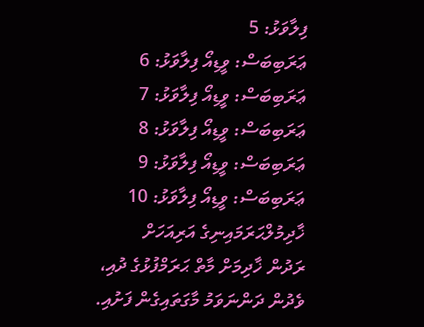ފިލާވަޅު: 5
ޢަރަބިބަސް: ވީޑިއޯ ފިލާވަޅު: 6
ޢަރަބިބަސް: ވީޑިއޯ ފިލާވަޅު: 7
ޢަރަބިބަސް: ވީޑިއޯ ފިލާވަޅު: 8
ޢަރަބިބަސް: ވީޑިއޯ ފިލާވަޅު: 9
ޢަރަބިބަސް: ވީޑިއޯ ފިލާވަޅު: 10
ޚާދިމުލްޙަރަމައިނިގެ އަރިއަހަށް
ރަދުން ޚާދިމަށް މާތް ޙަރަމްފުޅުގެ ދުއި،
ވެދުން ދަންނަވަމު މާގަތައިގެން ފަށުއި.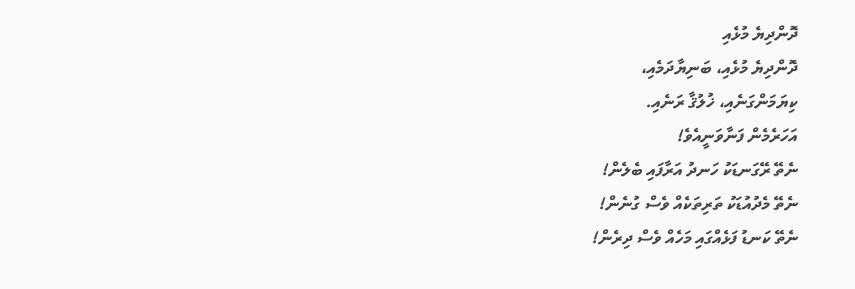ދޮންދިޔެ މުޅެއި
ދޮންދިޔެ މުޅެއި، ބަނިޔާދަމެއި،
ކިޔަމަންގަނެއި، ޚުލުޤާ ރަނެއި.
އަހަރެމެން ފަނާވަނީއެވެ!
ނެތޭ ރޭގަނޑަކު ހަނދު އަރާފައި ބެލެން!
ނެތޭ މެދުއުޑަކު ތަރިތަކެއް ވެސް ގުނެން!
ނެތޭ ކަނޑު ފަޅެއްގައި މަހެއް ވެސް ދިރެން!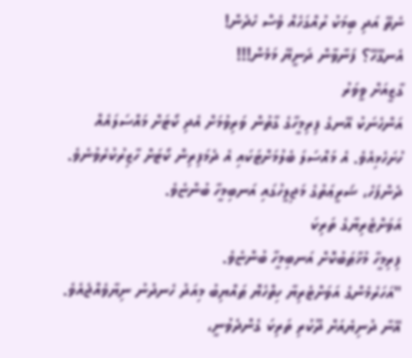ނެތޭ އަދި ބިމަކު ރުއްގަހެއް ވެސް ހެދެން!
އެނގޭހޭ؟ ފަނާވާން ދަނީޔޭ މަމެން!!!
ގާޒީއަށް ވީވަރު
އަންހެނަކު އޭނގެ ފިރިމީހާގެ ގާތުން ވަރިވުމަށް އެދި ކޯޓަށް މައްސަލައެއް ހުށަހެޅިއެވެ. އެ މައްސަލަ ބެލުމަށްޓަކައި އެ ދެމަފިރިން ކޯޓަށް ހާޒިރުކުރެވުނެވެ. ދެންފަހެ، ޝަރީޢަތުގެ މަޖިލީހުގައި އަނބިމީހާ ބުންޏެވެ.
އަވަށްޓެރިޔާގެ ތަރިކަ
ފިރިމީހާ މުޚާޠަބުކޮށް އަނބިމީހާ ބުންޏެވެ.
"އަހަރެމެންގެ އަވަށްޓެރިޔާ ހިތްހެޔޮ ޠައްޔިބު މިއަދު ހެނދުނު ނިޔާވެއްޖެއެވެ. އޭނާ ދުނިޔެއަށް ދޫކުރި ތަރިކަ ގެންދެވުނީ،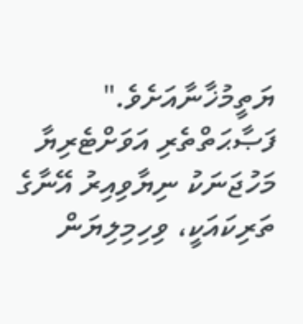ޔަތީމުޚާނާއަށެވެ."
ފަޞާޙަތްތެރި އަވަށްޓެރިޔާ
މަހުޖަނަކު ނިޔާވިއިރު އޭނާގެ ތަރިކައަކީ، ވިހިމިލިޔަން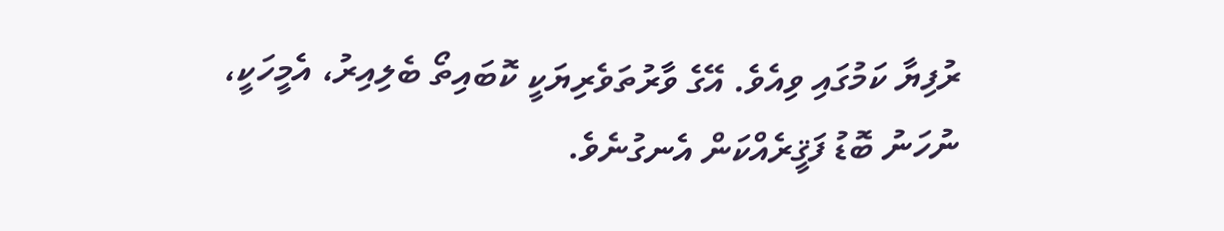ރުފިޔާ ކަމުގައި ވިއެވެ. އޭގެ ވާރުތަވެރިޔަކީ ކޮބައިތޯ ބެލިއިރު، އެމީހަކީ، ނުހަނު ބޮޑު ފަޤީރެއްކަން އެނގުނެވެ.